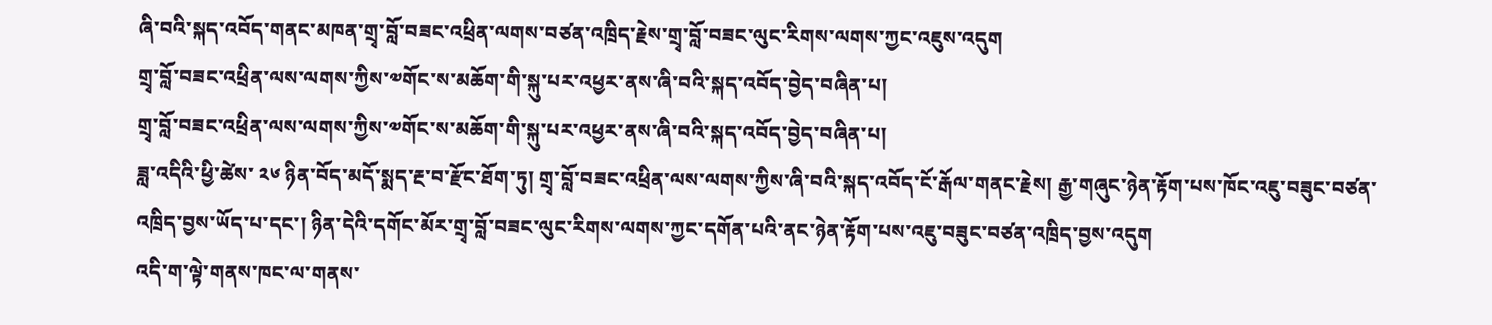ཞི་བའི་སྐད་འབོད་གནང་མཁན་གྲྭ་བློ་བཟང་འཕྲིན་ལགས་བཙན་འཁྲིད་རྗེས་གྲྭ་བློ་བཟང་ལུང་རིགས་ལགས་ཀྱང་འཇུས་འདུག
གྲྭ་བློ་བཟང་འཕྲིན་ལས་ལགས་ཀྱིས་༧གོང་ས་མཆོག་གི་སྐུ་པར་འཕྱར་ནས་ཞི་བའི་སྐད་འབོད་བྱེད་བཞིན་པ།
གྲྭ་བློ་བཟང་འཕྲིན་ལས་ལགས་ཀྱིས་༧གོང་ས་མཆོག་གི་སྐུ་པར་འཕྱར་ནས་ཞི་བའི་སྐད་འབོད་བྱེད་བཞིན་པ།
ཟླ་འདིའི་ཕྱི་ཚེས་ ༢༦ ཉིན་བོད་མདོ་སྨད་རྔ་བ་རྫོང་ཐོག་ཏུ། གྲྭ་བློ་བཟང་འཕྲིན་ལས་ལགས་ཀྱིས་ཞི་བའི་སྐད་འབོད་ངོ་རྒོལ་གནང་རྗེས། རྒྱ་གཞུང་ཉེན་རྟོག་པས་ཁོང་འཇུ་བཟུང་བཙན་འཁྲིད་བྱས་ཡོད་པ་དང་། ཉིན་དེའི་དགོང་མོར་གྲྭ་བློ་བཟང་ལུང་རིགས་ལགས་ཀྱང་དགོན་པའི་ནང་ཉེན་རྟོག་པས་འཇུ་བཟུང་བཙན་འཁྲིད་བྱས་འདུག
འདི་ག་ལྟེ་གནས་ཁང་ལ་གནས་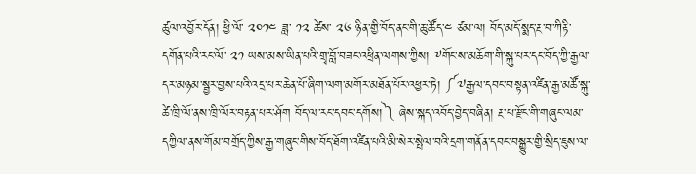ཚུལ་འབྱོར་དོན། ཕྱི་ལོ་ ༢༠༡༤ ཟླ་ ༡༢ ཚེས་ ༢༦ ཉིན་གྱི་བོད་ནང་གི་ཆུ་ཚོད་༤ ཙམ་ལ། བོད་མདོ་སྨད་རྔ་བ་ཀིརྟི་དགོན་པའི་རང་ལོ་ ༢༡ ཡས་མས་ཡིན་པའི་གྲྭ་བློ་བཟང་འཕྲིན་ལགས་ཀྱིས། ༸གོང་ས་མཆོག་གི་སྐུ་པར་དང་བོད་ཀྱི་རྒྱལ་དར་མཉམ་སྦྱར་བྱས་པའི་འདྲ་པར་ཆེན་པོ་ཞིག་ལག་མགོར་མཐོན་པོར་འཕྱར་ཏེ། ༼༧རྒྱལ་དབང་བསྟན་འཛིན་རྒྱ་མཚོ་སྐུ་ཚེ་ཁྲི་ལོ་ནས་ཁྲི་ལོར་བརྟན་པར་ཤོག བོད་ལ་རང་དབང་དགོས།༽ ཞེས་སྐད་འབོད་བྱེད་བཞིན། རྔ་པ་རྫོང་གི་གཞུང་ལམ་དཀྱིལ་ནས་གོམ་བགྲོད་ཀྱིས་རྒྱ་གཞུང་གིས་བོད་ཐོག་འཛིན་པའི་མི་སེར་སྤེལ་བའི་དྲག་གནོན་དབང་བསྒྱུར་གྱི་སྲིད་ཇུས་ལ་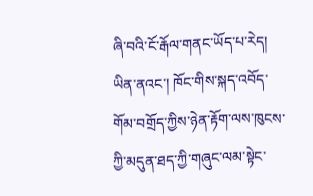ཞི་བའི་ངོ་རྒོལ་གནང་ཡོད་པ་རེད། ཡིན་ནའང་། ཁོང་གིས་སྐད་འབོད་གོམ་བགྲོད་ཀྱིས་ཉེན་རྟོག་ལས་ཁུངས་ཀྱི་མདུན་ཐད་ཀྱི་གཞུང་ལམ་སྟེང་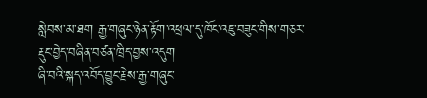སླེབས་མ་ཐག རྒྱ་གཞུང་ཉེན་རྟོག་འཕྲལ་དུ་ཁོང་འཇུ་བཟུང་གིས་གཅར་རྡུང་བྱེད་བཞིན་བཙན་ཁྲིད་བྱས་འདུག
ཞི་བའི་སྐད་འབོད་བྱུང་རྗེས་རྒྱ་གཞུང་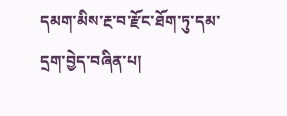དམག་མིས་རྔ་བ་རྫོང་ཐོག་ཏུ་དམ་དྲག་བྱེད་བཞིན་པ།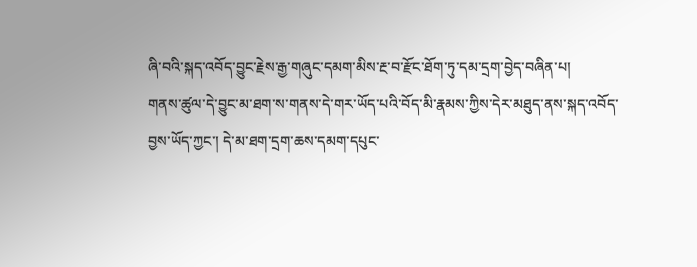ཞི་བའི་སྐད་འབོད་བྱུང་རྗེས་རྒྱ་གཞུང་དམག་མིས་རྔ་བ་རྫོང་ཐོག་ཏུ་དམ་དྲག་བྱེད་བཞིན་པ།
གནས་ཚུལ་དེ་བྱུང་མ་ཐག་ས་གནས་དེ་གར་ཡོད་པའི་བོད་མི་རྣམས་ཀྱིས་དེར་མཐུད་ནས་སྐད་འབོད་བྱས་ཡོད་ཀྱང་། དེ་མ་ཐག་དྲག་ཆས་དམག་དཔུང་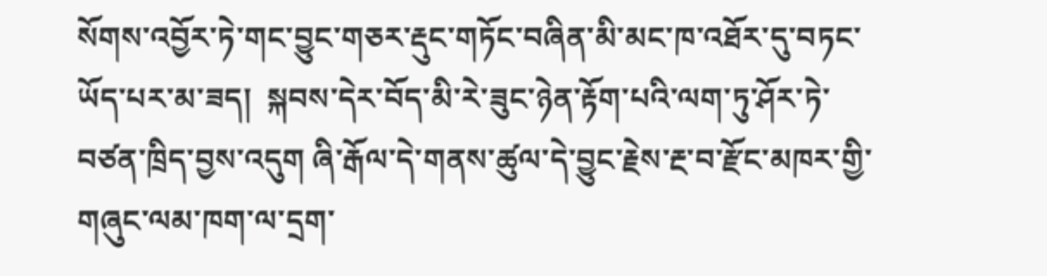སོགས་འབྱོར་ཏེ་གང་བྱུང་གཅར་རྡུང་གཏོང་བཞིན་མི་མང་ཁ་འཐོར་དུ་བཏང་ཡོད་པར་མ་ཟད།  སྐབས་དེར་བོད་མི་རེ་ཟུང་ཉེན་རྟོག་པའི་ལག་ཏུ་ཤོར་ཏེ་བཙན་ཁྲིད་བྱས་འདུག ཞི་རྒོལ་དེ་གནས་ཚུལ་དེ་བྱུང་རྗེས་རྔ་བ་རྫོང་མཁར་གྱི་གཞུང་ལམ་ཁག་ལ་དྲག་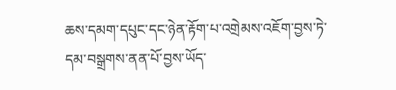ཆས་དམག་དཔུང་དང་ཉེན་རྟོག་པ་འགྲེམས་འཇོག་བྱས་ཏེ་དམ་བསྒྲགས་ནན་པོ་བྱས་ཡོད་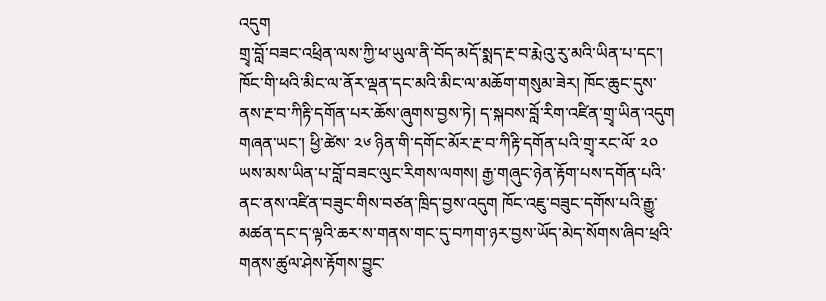འདུག
གྲྭ་བློ་བཟང་འཕྲིན་ལས་ཀྱི་ཕ་ཡུལ་ནི་བོད་མདོ་སྨད་རྔ་བ་རྨེའུ་རུ་མའི་ཡིན་པ་དང་། ཁོང་གི་ཕའི་མིང་ལ་ནོར་ལྡན་དང་མའི་མིང་ལ་མཆོག་གསུམ་ཟེར། ཁོང་ཆུང་དུས་ནས་རྔ་བ་ཀིརྟི་དགོན་པར་ཆོས་ཞུགས་བྱས་ཏེ། ད་སྐབས་བློ་རིག་འཛིན་གྲྭ་ཡིན་འདུག
གཞན་ཡང་། ཕྱི་ཚེས་ ༢༦ ཉིན་གི་དགོང་མོར་རྔ་བ་ཀིརྟི་དགོན་པའི་གྲྭ་རང་ལོ་ ༢༠ ཡས་མས་ཡིན་པ་བློ་བཟང་ལུང་རིགས་ལགས། རྒྱ་གཞུང་ཉེན་རྟོག་པས་དགོན་པའི་ནང་ནས་འཛིན་བཟུང་གིས་བཙན་ཁྲིད་བྱས་འདུག ཁོང་འཇུ་བཟུང་དགོས་པའི་རྒྱུ་མཚན་དང་ད་ལྟའི་ཆར་ས་གནས་གང་དུ་བཀག་ཉར་བྱས་ཡོད་མེད་སོགས་ཞིབ་ཕྲའི་གནས་ཚུལ་ཤེས་རྟོགས་བྱུང་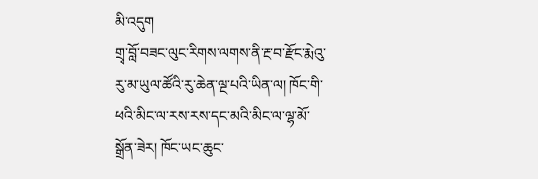མི་འདུག
གྲྭ་བློ་བཟང་ལུང་རིགས་ལགས་ནི་རྔ་བ་རྫོང་རྨེའུ་རུ་མ་ཡུལ་ཚོའི་རུ་ཆེན་ལྔ་པའི་ཡིན་ལ། ཁོང་གི་ཕའི་མིང་ལ་རས་རས་དང་མའི་མིང་ལ་ལྷ་མོ་སྒྲོན་ཟེར། ཁོང་ཡང་ཆུང་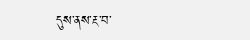དུས་ནས་རྔ་བ་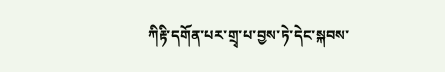ཀིརྟི་དགོན་པར་གྲྭ་པ་བྱས་ཏེ་དེང་སྐབས་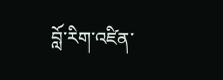བློ་རིག་འཛིན་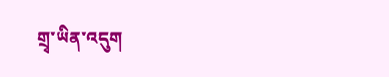གྲྭ་ཡིན་འདུག